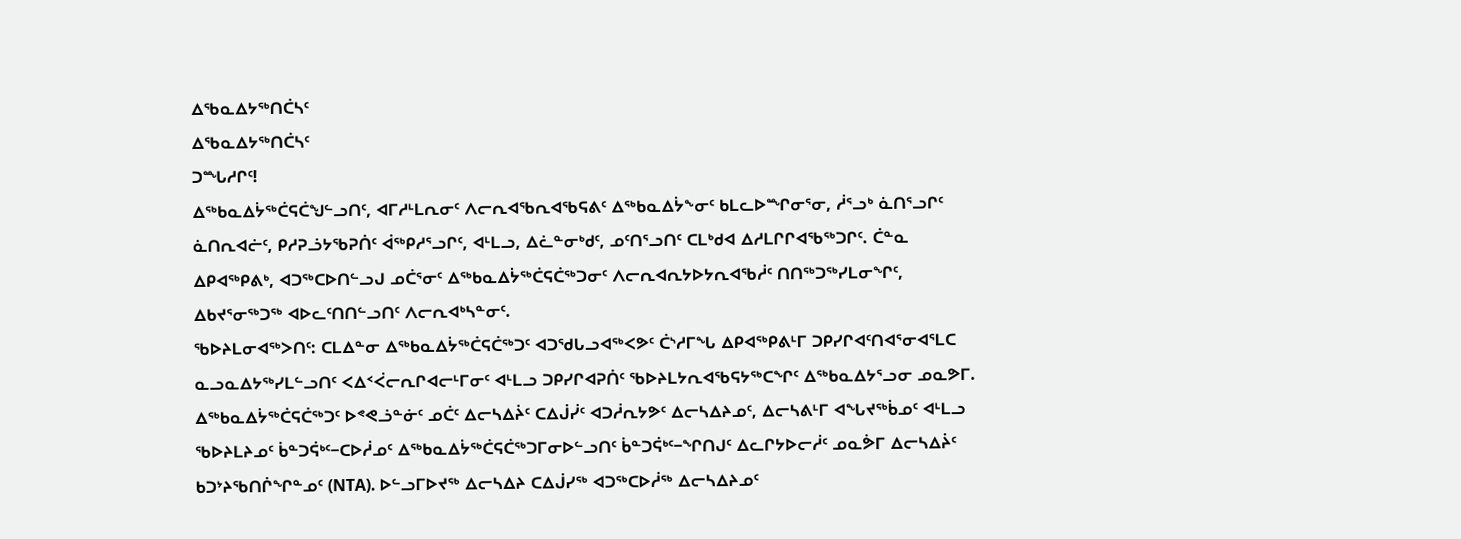ᐃᖃᓇᐃᔭᖅᑎᑖᓴᑦ
ᐃᖃᓇᐃᔭᖅᑎᑖᓴᑦ
ᑐᙵᓱᒋᑦ!
ᐃᖅᑲᓇᐃᔮᖅᑖᕋᑖᖑᓪᓗᑎᑦ, ᐊᒥᓱᒻᒪᕆᓂᑦ ᐱᓕᕆᐊᖃᕆᐊᖃᕋᕕᑦ ᐃᖅᑲᓇᐃᔮᖕᓂᑦ ᑲᒪᓚᐅᙱᓂᕐᓂ, ᓲᕐᓗᒃ ᓈᑎᕐᓗᒋᑦ ᓈᑎᕆᐊᓖᑦ, ᑭᓱᕈᓘᔭᖃᕈᑏᑦ ᐋᖅᑭᓱᕐᓗᒋᑦ, ᐊᒻᒪᓗ, ᐃᓛᓐᓂᒃᑯᑦ, ᓄᑦᑎᕐᓗᑎᑦ ᑕᒪᒃᑯᐊ ᐃᓱᒪᒋᒋᐊᖃᖅᑐᒋᑦ. ᑖᓐᓇ ᐃᑭᐊᖅᑭᕕᒃ, ᐊᑐᖅᑕᐅᑎᓪᓗᒍ ᓄᑖᕐᓂᑦ ᐃᖅᑲᓇᐃᔮᖅᑖᕋᑖᖅᑐᓂᑦ ᐱᓕᕆᐊᕆᔭᐅᔭᕆᐊᖃᓲᑦ ᑎᑎᖅᑐᖅᓯᒪᓂᖏᑦ, ᐃᑲᔪᕐᓂᖅᑐᖅ ᐊᐅᓚᑦᑎᑎᓪᓗᑎᑦ ᐱᓕᕆᐊᒃᓴᓐᓂᑦ.
ᖃᐅᔨᒪᓂᐊᖅᐳᑎᑦ: ᑕᒪᐃᓐᓂ ᐃᖅᑲᓇᐃᔮᖅᑖᕋᑖᖅᑐᑦ ᐊᑐᖁᒐᓗᐊᖅᐸᕗᑦ ᑖᔅᓱᒥᖓ ᐃᑭᐊᖅᑭᕕᒻᒥ ᑐᑭᓯᒋᐊᑦᑎᐊᕐᓂᐊᕐᒪᑕ ᓇᓗᓇᐃᔭᖅᓯᒪᓪᓗᑎᑦ ᐸᐃᑉᐹᓕᕆᒋᐊᓕᒻᒥᓂᑦ ᐊᒻᒪᓗ ᑐᑭᓯᒋᐊᕈᑏᑦ ᖃᐅᔨᒪᔭᕆᐊᖃᕋᔭᖅᑕᖏᑦ ᐃᖅᑲᓇᐃᔭᕐᓗᓂ ᓄᓇᕗᒥ. ᐃᖅᑲᓇᐃᔮᖅᑖᕋᑖᖅᑐᑦ ᐅᕝᕙᓘᓐᓃᑦ ᓄᑖᑦ ᐃᓕᓴᐃᔩᑦ ᑕᐃᒎᓰᑦ ᐊᑐᓲᕆᔭᕗᑦ ᐃᓕᓴᐃᔨᓄᑦ, ᐃᓕᓴᕕᒻᒥ ᐊᖓᔪᖅᑳᓄᑦ ᐊᒻᒪᓗ ᖃᐅᔨᒪᔨᓄᑦ ᑳᓐᑐᕌᒃᑦ−ᑕᐅᓲᓄᑦ ᐃᖅᑲᓇᐃᔮᖅᑖᕋᑖᖅᑐᒥᓂᐅᓪᓗᑎᑦ ᑳᓐᑐᕌᒃᑦ−ᖏᑎᒍᑦ ᐃᓚᒋᔭᐅᓕᓲᑦ ᓄᓇᕘᒥ ᐃᓕᓴᐃᔩᑦ ᑲᑐᔾᔨᖃᑎᒌᖏᓐᓄᑦ (NTA). ᐅᓪᓗᒥᐅᔪᖅ ᐃᓕᓴᐃᔨ ᑕᐃᒎᓯᖅ ᐊᑐᖅᑕᐅᓲᖅ ᐃᓕᓴᐃᔨᓄᑦ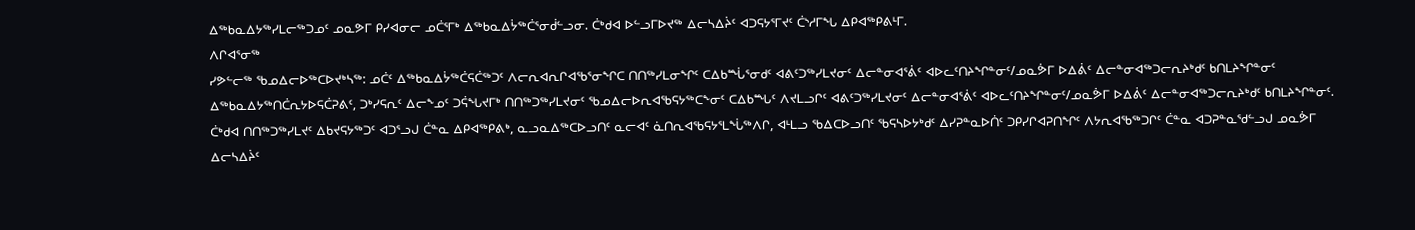ᐃᖅᑲᓇᐃᔭᖅᓯᒪᓕᖅᑐᓄᑦ ᓄᓇᕗᒥ ᑭᓯᐊᓂᓕ ᓄᑖᕐᒥᒃ ᐃᖅᑲᓇᐃᔮᖅᑖᕐᓂᑰᓪᓗᓂ. ᑖᒃᑯᐊ ᐅᓪᓗᒥᐅᔪᖅ ᐃᓕᓴᐃᔩᑦ ᐊᑐᕋᔭᕐᒥᔪᑦ ᑖᔅᓱᒥᖓ ᐃᑭᐊᖅᑭᕕᒻᒥ.
ᐱᒋᐊᕐᓂᖅ
ᓯᕗᓪᓕᖅ ᖃᓄᐃᓕᐅᖅᑕᐅᔪᒃᓴᖅ: ᓄᑖᑦ ᐃᖅᑲᓇᐃᔮᖅᑖᕋᑖᖅᑐᑦ ᐱᓕᕆᐊᕆᒋᐊᖃᕐᓂᖏᑕ ᑎᑎᖅᓯᒪᓂᖏᑦ ᑕᐃᑲᙶᕐᓂᑯᑦ ᐊᕕᑦᑐᖅᓯᒪᔪᓂᑦ ᐃᓕᓐᓂᐊᕐᕖᑦ ᐊᐅᓚᑦᑎᔨᖏᓐᓂᑦ/ᓄᓇᕘᒥ ᐅᐃᕖᑦ ᐃᓕᓐᓂᐊᖅᑐᓕᕆᔨᒃᑯᑦ ᑲᑎᒪᔨᖏᓐᓂᑦ
ᐃᖅᑲᓇᐃᔭᖅᑎᑖᕆᔭᐅᕋᑖᕈᕕᑦ, ᑐᒃᓯᕋᕆᑦ ᐃᓕᖕᓄᑦ ᑐᕌᖓᔪᒥᒃ ᑎᑎᖅᑐᖅᓯᒪᔪᓂᑦ ᖃᓄᐃᓕᐅᕆᐊᖃᕋᔭᖅᑕᖕᓂᑦ ᑕᐃᑲᙵᑦ ᐱᔪᒪᓗᒋᑦ ᐊᕕᑦᑐᖅᓯᒪᔪᓂᑦ ᐃᓕᓐᓂᐊᕐᕖᑦ ᐊᐅᓚᑦᑎᔨᖏᓐᓂᑦ/ᓄᓇᕘᒥ ᐅᐃᕖᑦ ᐃᓕᓐᓂᐊᖅᑐᓕᕆᔨᒃᑯᑦ ᑲᑎᒪᔨᖏᓐᓂᑦ. ᑖᒃᑯᐊ ᑎᑎᖅᑐᖅᓯᒪᔪᑦ ᐃᑲᔪᕋᔭᖅᑐᑦ ᐊᑐᕐᓗᒍ ᑖᓐᓇ ᐃᑭᐊᖅᑭᕕᒃ, ᓇᓗᓇᐃᖅᑕᐅᓗᑎᑦ ᓇᓕᐊᑦ ᓈᑎᕆᐊᖃᕋᔭᕐᒪᖔᖅᐱᒋ, ᐊᒻᒪᓗ ᖃᐃᑕᐅᓗᑎᑦ ᖃᕋᓴᐅᔭᒃᑯᑦ ᐃᓯᕈᓐᓇᐅᑏᑦ ᑐᑭᓯᒋᐊᕈᑎᖏᑦ ᐱᔭᕆᐊᖃᖅᑐᒋᑦ ᑖᓐᓇ ᐊᑐᕈᓐᓇᖁᓪᓗᒍ ᓄᓇᕘᒥ ᐃᓕᓴᐃᔩᑦ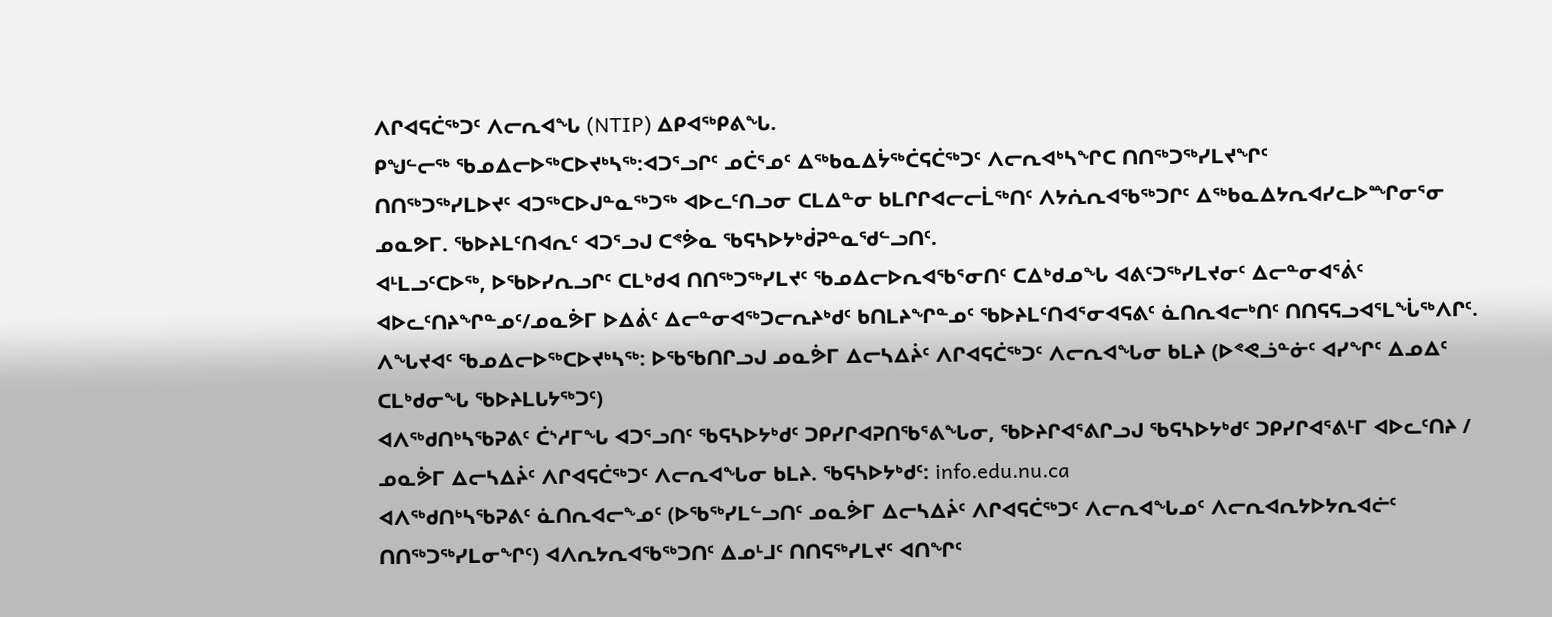ᐱᒋᐊᕋᑖᖅᑐᑦ ᐱᓕᕆᐊᖓ (NTIP) ᐃᑭᐊᖅᑭᕕᖓ.
ᑭᖑᓪᓕᖅ ᖃᓄᐃᓕᐅᖅᑕᐅᔪᒃᓴᖅ:ᐊᑐᕐᓗᒋᑦ ᓄᑖᕐᓄᑦ ᐃᖅᑲᓇᐃᔮᖅᑖᕋᑖᖅᑐᑦ ᐱᓕᕆᐊᒃᓴᖏᑕ ᑎᑎᖅᑐᖅᓯᒪᔪᖏᑦ
ᑎᑎᖅᑐᖅᓯᒪᐅᔪᑦ ᐊᑐᖅᑕᐅᒍᓐᓇᖅᑐᖅ ᐊᐅᓚᑦᑎᓗᓂ ᑕᒪᐃᓐᓂ ᑲᒪᒋᒋᐊᓕᓕᒫᖅᑎᑦ ᐱᔭᕇᕆᐊᖃᖅᑐᒋᑦ ᐃᖅᑲᓇᐃᔭᕆᐊᓯᓚᐅᙱᓂᕐᓂ ᓄᓇᕗᒥ. ᖃᐅᔨᒪᑦᑎᐊᕆᑦ ᐊᑐᕐᓗᒍ ᑕᕝᕘᓇ ᖃᕋᓴᐅᔭᒃᑰᕈᓐᓇᖁᓪᓗᑎᑦ.
ᐊᒻᒪᓗᑦᑕᐅᖅ, ᐅᖃᐅᓯᕆᓗᒋᑦ ᑕᒪᒃᑯᐊ ᑎᑎᖅᑐᖅᓯᒪᔪᑦ ᖃᓄᐃᓕᐅᕆᐊᖃᕐᓂᑎᑦ ᑕᐃᒃᑯᓄᖓ ᐊᕕᑦᑐᖅᓯᒪᔪᓂᑦ ᐃᓕᓐᓂᐊᕐᕖᑦ ᐊᐅᓚᑦᑎᔨᖏᓐᓄᑦ/ᓄᓇᕘᒥ ᐅᐃᕖᑦ ᐃᓕᓐᓂᐊᖅᑐᓕᕆᔨᒃᑯᑦ ᑲᑎᒪᔨᖏᓐᓄᑦ ᖃᐅᔨᒪᑦᑎᐊᕐᓂᐊᕋᕕᑦ ᓈᑎᕆᐊᓕᒃᑎᑦ ᑎᑎᕋᕋᓗᐊᕐᒪᖔᖅᐱᒋᑦ.
ᐱᖓᔪᐊᑦ ᖃᓄᐃᓕᐅᖅᑕᐅᔪᒃᓴᖅ: ᐅᖃᖃᑎᒋᓗᒍ ᓄᓇᕘᒥ ᐃᓕᓴᐃᔩᑦ ᐱᒋᐊᕋᑖᖅᑐᑦ ᐱᓕᕆᐊᖓᓂ ᑲᒪᔨ (ᐅᕝᕙᓘᓐᓃᑦ ᐊᓯᖏᑦ ᐃᓄᐃᑦ ᑕᒪᒃᑯᓂᖓ ᖃᐅᔨᒪᒐᔭᖅᑐᑦ)
ᐊᐱᖅᑯᑎᒃᓴᖃᕈᕕᑦ ᑖᔅᓱᒥᖓ ᐊᑐᕐᓗᑎᑦ ᖃᕋᓴᐅᔭᒃᑯᑦ ᑐᑭᓯᒋᐊᕈᑎᖃᕐᕕᖓᓂ, ᖃᐅᔨᒋᐊᕐᕕᒋᓗᒍ ᖃᕋᓴᐅᔭᒃᑯᑦ ᑐᑭᓯᒋᐊᕐᕕᒻᒥ ᐊᐅᓚᑦᑎᔨ / ᓄᓇᕘᒥ ᐃᓕᓴᐃᔩᑦ ᐱᒋᐊᕋᑖᖅᑐᑦ ᐱᓕᕆᐊᖓᓂ ᑲᒪᔨ. ᖃᕋᓴᐅᔭᒃᑯᑦ: info.edu.nu.ca
ᐊᐱᖅᑯᑎᒃᓴᖃᕈᕕᑦ ᓈᑎᕆᐊᓕᖕᓄᑦ (ᐅᖃᖅᓯᒪᓪᓗᑎᑦ ᓄᓇᕘᒥ ᐃᓕᓴᐃᔩᑦ ᐱᒋᐊᕋᑖᖅᑐᑦ ᐱᓕᕆᐊᖓᓄᑦ ᐱᓕᕆᐊᕆᔭᐅᔭᕆᐊᓖᑦ ᑎᑎᖅᑐᖅᓯᒪᓂᖏᑦ) ᐊᐱᕆᔭᕆᐊᖃᖅᑐᑎᑦ ᐃᓄᒻᒧᑦ ᑎᑎᕋᖅᓯᒪᔪᑦ ᐊᑎᖏᑦ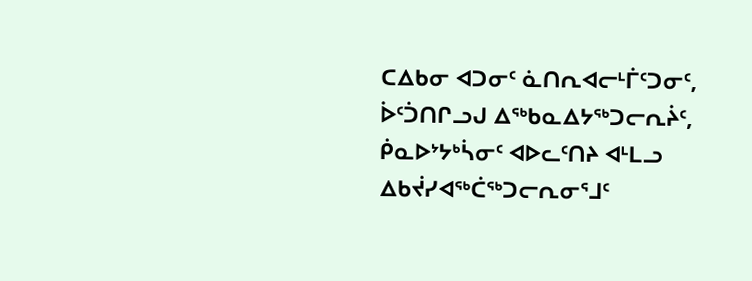ᑕᐃᑲᓂ ᐊᑐᓂᑦ ᓈᑎᕆᐊᓕᒻᒦᑦᑐᓂᑦ, ᐆᑦᑑᑎᒋᓗᒍ ᐃᖅᑲᓇᐃᔭᖅᑐᓕᕆᔩᑦ, ᑮᓇᐅᔾᔭᒃᓵᓂᑦ ᐊᐅᓚᑦᑎᔨ ᐊᒻᒪᓗ ᐃᑲᔫᓯᐊᖅᑖᖅᑐᓕᕆᓂᕐᒧᑦ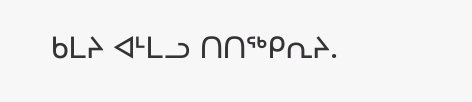ᑲᒪᔨ ᐊᒻᒪᓗ ᑎᑎᖅᑭᕆᔨ.